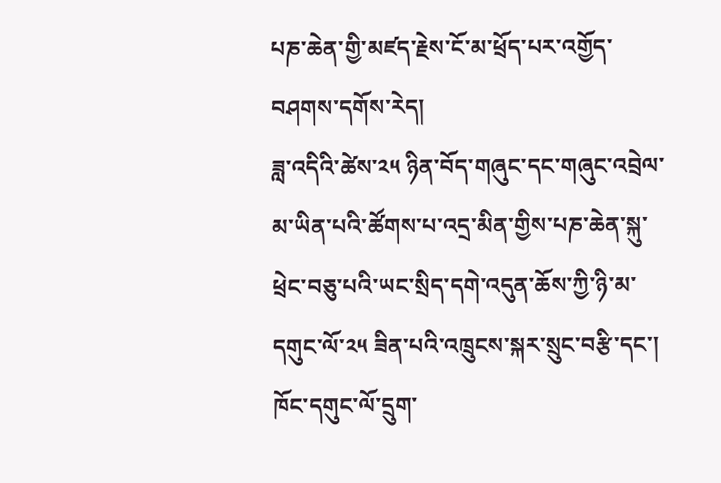པཎ་ཆེན་གྱི་མཛད་རྗེས་ངོ་མ་ཕྲོད་པར་འགྱོད་བཤགས་དགོས་རེད།
ཟླ་འདིའི་ཚེས་༢༥ ཉིན་བོད་གཞུང་དང་གཞུང་འབྲེལ་མ་ཡིན་པའི་ཚོགས་པ་འདྲ་མིན་གྱིས་པཎ་ཆེན་སྐུ་ཕྲེང་བཅུ་པའི་ཡང་སྲིད་དགེ་འདུན་ཆོས་ཀྱི་ཉི་མ་དགུང་ལོ་༢༥ ཟིན་པའི་འཁྲུངས་སྐར་སྲུང་བརྩི་དང་། ཁོང་དགུང་ལོ་དྲུག་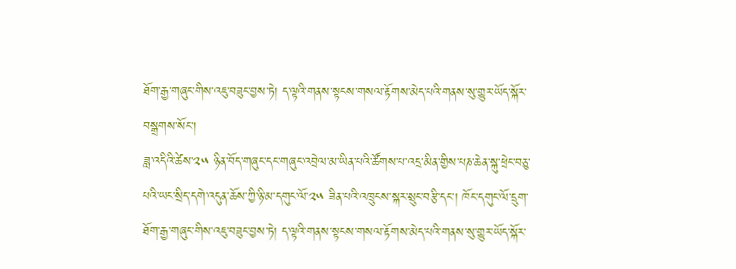ཐོག་རྒྱ་གཞུང་གིས་འཇུ་བཟུང་བྱས་ཏེ། ད་ལྟའི་གནས་སྟངས་གསལ་རྟོགས་མེད་པའི་གནས་སུ་གྱུར་ཡོད་སྐོར་བསྒྲགས་སོང་།
ཟླ་འདིའི་ཚེས་༢༥ ཉིན་བོད་གཞུང་དང་གཞུང་འབྲེལ་མ་ཡིན་པའི་ཚོགས་པ་འདྲ་མིན་གྱིས་པཎ་ཆེན་སྐུ་ཕྲེང་བཅུ་པའི་ཡང་སྲིད་དགེ་འདུན་ཆོས་ཀྱི་ཉི་མ་དགུང་ལོ་༢༥ ཟིན་པའི་འཁྲུངས་སྐར་སྲུང་བརྩི་དང་། ཁོང་དགུང་ལོ་དྲུག་ཐོག་རྒྱ་གཞུང་གིས་འཇུ་བཟུང་བྱས་ཏེ། ད་ལྟའི་གནས་སྟངས་གསལ་རྟོགས་མེད་པའི་གནས་སུ་གྱུར་ཡོད་སྐོར་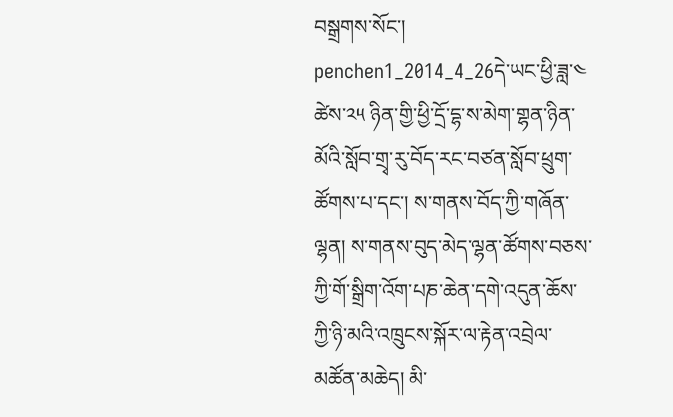བསྒྲགས་སོང་།
penchen1_2014_4_26དེ་ཡང་ཕྱི་ཟླ་༤ ཚེས་༢༥ ཉིན་གྱི་ཕྱི་དྲོ་དྷ་ས་མེག་གྷན་ཉིན་མོའི་སློབ་གྲྭ་རུ་བོད་རང་བཙན་སློབ་ཕྲུག་ཚོགས་པ་དང་། ས་གནས་བོད་ཀྱི་གཞོན་ལྷན། ས་གནས་བུད་མེད་ལྷན་ཚོགས་བཅས་ཀྱི་གོ་སྒྲིག་འོག་པཎ་ཆེན་དགེ་འདུན་ཆོས་ཀྱི་ཉི་མའི་འཁྲུངས་སྐོར་ལ་རྟེན་འབྲེལ་མཚོན་མཆེད། མི་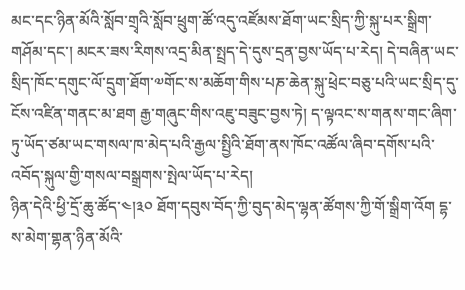མང་དང་ཉིན་མོའི་སློབ་གྲྭའི་སློབ་ཕྲུག་ཚོ་འདུ་འཛོམས་ཐོག་ཡང་སྲིད་ཀྱི་སྐུ་པར་སྒྲིག་གཤོམ་དང་། མངར་ཟས་རིགས་འདྲ་མིན་སྤྲད་དེ་དུས་དྲན་བྱས་ཡོད་པ་རེད། དེ་བཞིན་ཡང་སྲིད་ཁོང་དགུང་ལོ་དྲུག་ཐོག་༧གོང་ས་མཆོག་གིས་པཎ་ཆེན་སྐུ་ཕྲེང་བཅུ་པའི་ཡང་སྲིད་དུ་ངོས་འཛིན་གནང་མ་ཐག རྒྱ་གཞུང་གིས་འཇུ་བཟུང་བྱས་ཏེ། ད་ལྟའང་ས་གནས་གང་ཞིག་ཏུ་ཡོད་ཙམ་ཡང་གསལ་ཁ་མེད་པའི་རྒྱལ་སྤྱིའི་ཐོག་ནས་ཁོང་འཚོལ་ཞིབ་དགོས་པའི་འབོད་སྐུལ་གྱི་གསལ་བསྒྲགས་སྤེལ་ཡོད་པ་རེད།
ཉིན་དེའི་ཕྱི་དྲོ་ཆུ་ཚོད་༤།༣༠ ཐོག་དབུས་བོད་ཀྱི་བུད་མེད་ལྷན་ཚོགས་ཀྱི་གོ་སྒྲིག་འོག དྷ་ས་མེག་གྷན་ཉིན་མོའི་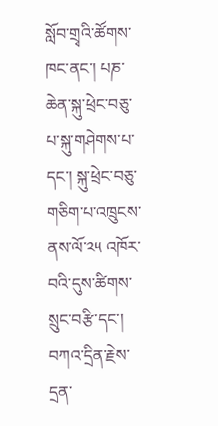སློབ་གྲྭའི་ཚོགས་ཁང་ནང་། པཎ་ཆེན་སྐུ་ཕྲེང་བཅུ་པ་སྐུ་གཤེགས་པ་དང་། སྐུ་ཕྲེང་བཅུ་གཅིག་པ་འཁྲུངས་ནས་ལོ་༢༥ འཁོར་བའི་དུས་ཚིགས་སྲུང་བརྩི་དང་། བཀའ་དྲིན་རྗེས་དྲན་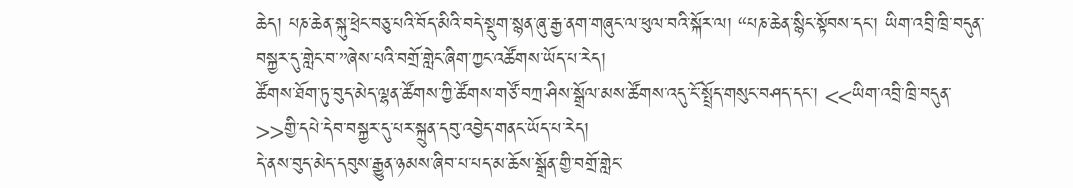ཆེད། པཎ་ཆེན་སྐུ་ཕྲེང་བཅུ་པའི་བོད་མིའི་བདེ་སྡུག་སྙན་ཞུ་རྒྱ་ནག་གཞུང་ལ་ཕུལ་བའི་སྐོར་ལ། “པཎ་ཆེན་སྙིང་སྟོབས་དང་། ཡིག་འབྲི་ཁྲི་བདུན་བསྐྱར་དུ་གླེང་བ་”ཞེས་པའི་བགྲོ་གླེང་ཞིག་ཀྱང་འཚོགས་ཡོད་པ་རེད།
ཚོགས་ཐོག་ཏུ་བུད་མེད་ལྷན་ཚོགས་ཀྱི་ཚོགས་གཙོ་བཀྲ་ཤིས་སྒྲོལ་མས་ཚོགས་འདུ་ངོ་སྤྲོད་གསུང་བཤད་དང་། <<ཡིག་འབྲི་ཁྲི་བདུན་>>གྱི་དཔེ་དེབ་བསྐྱར་དུ་པར་སྐྲུན་དབུ་འབྱེད་གནང་ཡོད་པ་རེད།
དེ་ནས་བུད་མེད་དབུས་རྒྱུན་ཉམས་ཞིབ་པ་པད་མ་ཆོས་སྒྲོན་གྱི་བགྲོ་གླེང་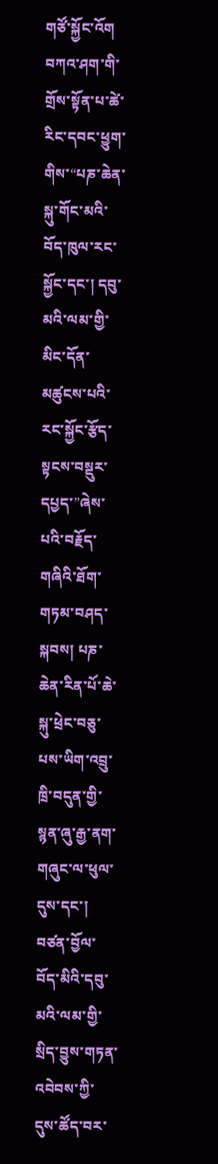གཙོ་སྐྱོང་འོག བཀའ་ཤག་གི་གྲོས་སྟོན་པ་ཚེ་རིང་དབང་ཕྱུག་གིས་“པཎ་ཆེན་སྐུ་གོང་མའི་བོད་ཁུལ་རང་སྐྱོང་དང་། དབུ་མའི་ལམ་གྱི་མིང་དོན་མཚུངས་པའི་རང་སྐྱོང་རྩོད་སྟངས་བསྡུར་དཔྱད་”ཞེས་པའི་བརྗོད་གཞིའི་ཐོག་གཏམ་བཤད་སྐབས། པཎ་ཆེན་རིན་པོ་ཆེ་སྐུ་ཕྲེང་བཅུ་པས་ཡིག་འབྲུ་ཁྲི་བདུན་གྱི་སྙན་ཞུ་རྒྱ་ནག་གཞུང་ལ་ཕུལ་དུས་དང་། བཙན་བྱོལ་བོད་མིའི་དབུ་མའི་ལམ་གྱི་སྲིད་བྱུས་གཏན་འབེབས་ཀྱི་དུས་ཚོད་བར་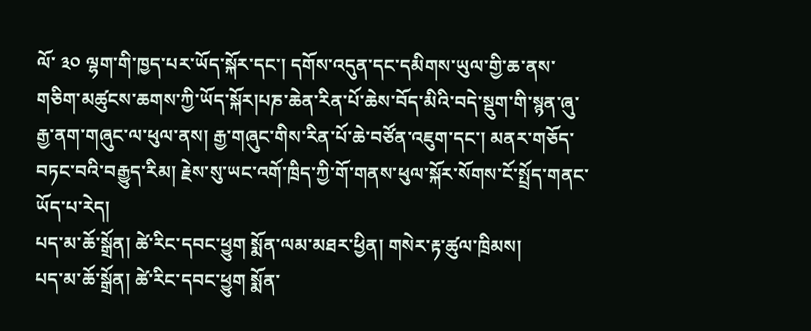ལོ་ ༣༠ ལྷག་གི་ཁྱད་པར་ཡོད་སྐོར་དང་། དགོས་འདུན་དང་དམིགས་ཡུལ་གྱི་ཆ་ནས་གཅིག་མཚུངས་ཆགས་ཀྱི་ཡོད་སྐོར།པཎ་ཆེན་རིན་པོ་ཆེས་བོད་མིའི་བདེ་སྡུག་གི་སྙན་ཞུ་རྒྱ་ནག་གཞུང་ལ་ཕུལ་ནས། རྒྱ་གཞུང་གིས་རིན་པོ་ཆེ་བཙོན་འཇུག་དང་། མནར་གཅོད་བཏང་བའི་བརྒྱུད་རིམ། རྗེས་སུ་ཡང་འགོ་ཁྲིད་ཀྱི་གོ་གནས་ཕུལ་སྐོར་སོགས་ངོ་སྤྲོད་གནང་ཡོད་པ་རེད།
པད་མ་ཆོ་སྒྲོན། ཚེ་རིང་དབང་ཕྱུག སྨོན་ལམ་མཐར་ཕྱིན། གསེར་རྟ་ཚུལ་ཁྲིམས།
པད་མ་ཆོ་སྒྲོན། ཚེ་རིང་དབང་ཕྱུག སྨོན་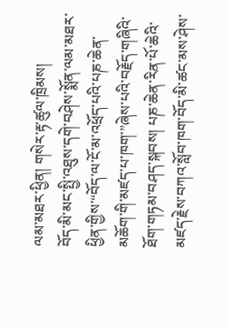ལམ་མཐར་ཕྱིན། གསེར་རྟ་ཚུལ་ཁྲིམས།
བོད་མི་མང་སྤྱི་འཐུས་དགེ་བཤེས་སྨོན་ལམ་མཐར་ཕྱིན་གྱིས་“བོད་ལ་ངོ་མ་འཕྲོད་པའི་པཎ་ཆེན་མཆོག་གི་མཛད་པ་ཁག་”ཞེས་པའི་བརྗོད་གཞིའི་ཐོག་གཏམ་བཤད་སྐབས། པཎ་ཆེན་རིན་པོ་ཆེའི་མཛད་རྗེས་བཀའ་སློབ་ཁག་བོད་མི་ཚང་མས་ཤེས་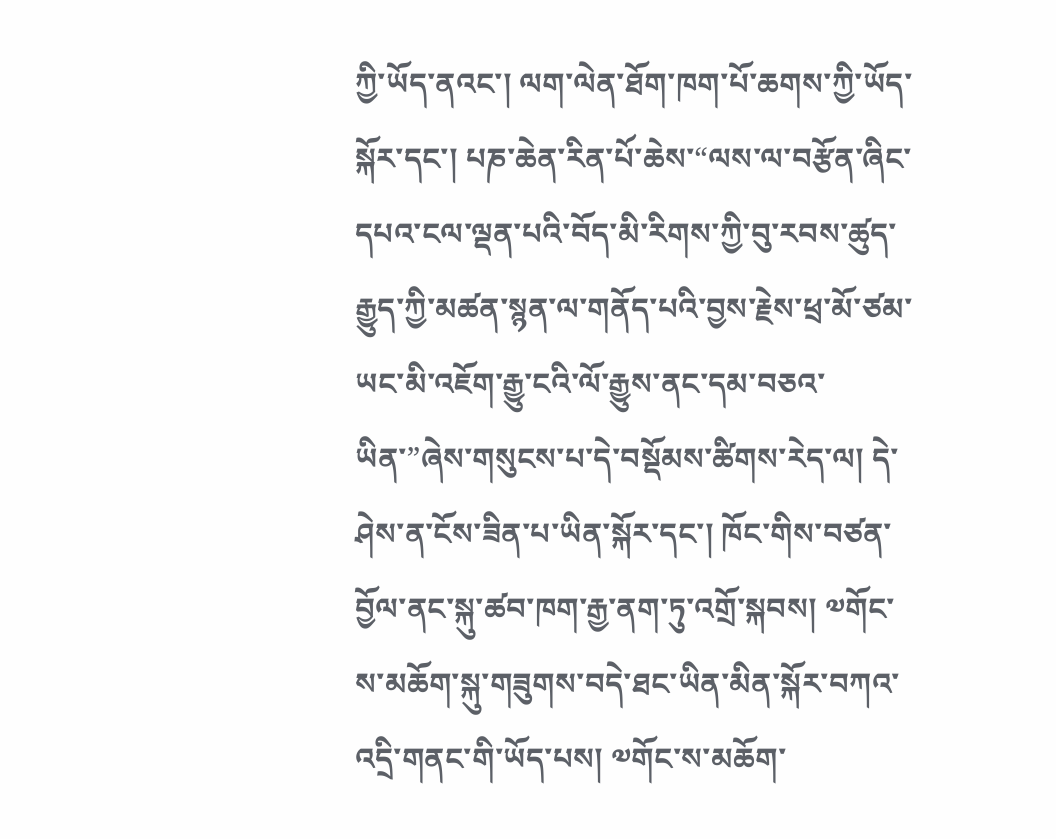ཀྱི་ཡོད་ནའང་། ལག་ལེན་ཐོག་ཁག་པོ་ཆགས་ཀྱི་ཡོད་སྐོར་དང་། པཎ་ཆེན་རིན་པོ་ཆེས་“ལས་ལ་བརྩོན་ཞིང་དཔའ་ངལ་ལྡན་པའི་བོད་མི་རིགས་ཀྱི་བུ་རབས་ཚུད་རྒྱུད་ཀྱི་མཚན་སྙན་ལ་གནོད་པའི་བྱས་རྗེས་ཕྲ་མོ་ཙམ་ཡང་མི་འཇོག་རྒྱུ་ངའི་ལོ་རྒྱུས་ནང་དམ་བཅའ་ཡིན་”ཞེས་གསུངས་པ་དེ་བསྡོམས་ཚིགས་རེད་ལ། དེ་ཤེས་ན་ངོས་ཟིན་པ་ཡིན་སྐོར་དང་། ཁོང་གིས་བཙན་བྱོལ་ནང་སྐུ་ཚབ་ཁག་རྒྱ་ནག་ཏུ་འགྲོ་སྐབས། ༧གོང་ས་མཆོག་སྐུ་གཟུགས་བདེ་ཐང་ཡིན་མིན་སྐོར་བཀའ་འདྲི་གནང་གི་ཡོད་པས། ༧གོང་ས་མཆོག་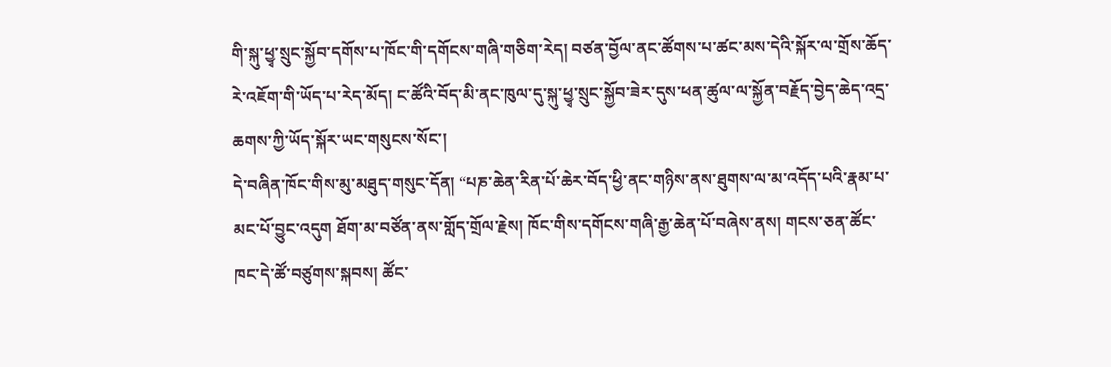གི་སྐུ་ཕྱྭ་སྲུང་སྐྱོབ་དགོས་པ་ཁོང་གི་དགོངས་གཞི་གཅིག་རེད། བཙན་བྱོལ་ནང་ཚོགས་པ་ཚང་མས་དེའི་སྐོར་ལ་གྲོས་ཆོད་རེ་འཇོག་གི་ཡོད་པ་རེད་མོད། ང་ཚོའི་བོད་མི་ནང་ཁུལ་དུ་སྐུ་ཕྱྭ་སྲུང་སྐྱོབ་ཟེར་དུས་ཕན་ཚུལ་ལ་སྐྱོན་བརྗོད་བྱེད་ཆེད་འདྲ་ཆགས་ཀྱི་ཡོད་སྐོར་ཡང་གསུངས་སོང་།
དེ་བཞིན་ཁོང་གིས་མུ་མཐུད་གསུང་དོན། “པཎ་ཆེན་རིན་པོ་ཆེར་བོད་ཕྱི་ནང་གཉིས་ནས་ཐུགས་ལ་མ་འདོད་པའི་རྣམ་པ་མང་པོ་བྱུང་འདུག ཐོག་མ་བཙོན་ནས་གློད་གྲོལ་རྗེས། ཁོང་གིས་དགོངས་གཞི་རྒྱ་ཆེན་པོ་བཞེས་ནས། གངས་ཅན་ཚོང་ཁང་དེ་ཚོ་བཙུགས་སྐབས། ཚོང་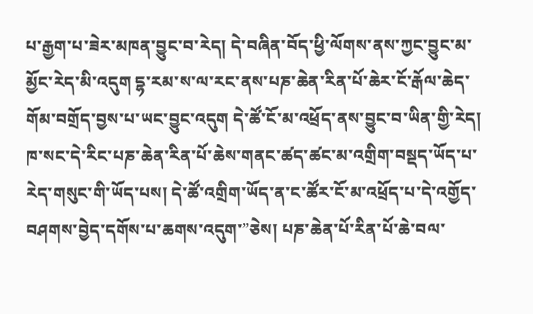པ་རྒྱག་པ་ཟེར་མཁན་བྱུང་བ་རེད། དེ་བཞིན་བོད་ཕྱི་ལོགས་ནས་ཀྱང་བྱུང་མ་མྱོང་རེད་མི་འདུག དྷ་རམ་ས་ལ་རང་ནས་པཎ་ཆེན་རིན་པོ་ཆེར་ངོ་རྒོལ་ཆེད་གོམ་བགྲོད་བྱས་པ་ཡང་བྱུང་འདུག དེ་ཚོ་ངོ་མ་འཕྲོད་ནས་བྱུང་བ་ཡིན་གྱི་རེད། ཁ་སང་དེ་རིང་པཎ་ཆེན་རིན་པོ་ཆེས་གནང་ཚད་ཚང་མ་འགྲིག་བསྡད་ཡོད་པ་རེད་གསུང་གི་ཡོད་པས། དེ་ཚོ་འགྲིག་ཡོད་ན་ང་ཚོར་ངོ་མ་འཕྲོད་པ་དེ་འགྱོད་བཤགས་བྱེད་དགོས་པ་ཆགས་འདུག་”ཅེས། པཎ་ཆེན་པོ་རིན་པོ་ཆེ་བལ་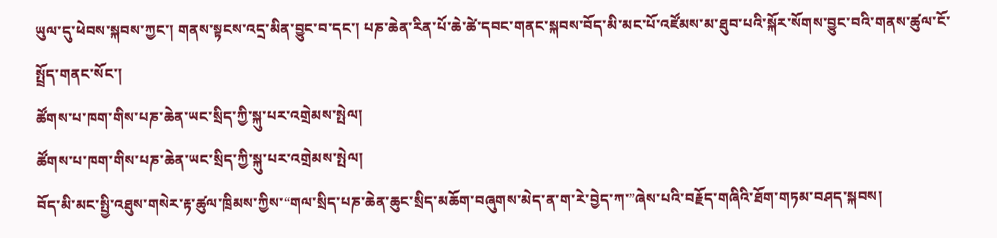ཡུལ་དུ་ཕེབས་སྐབས་ཀྱང་། གནས་སྟངས་འདྲ་མིན་བྱུང་བ་དང་། པཎ་ཆེན་རིན་པོ་ཆེ་ཚེ་དབང་གནང་སྐབས་བོད་མི་མང་པོ་འཛོམས་མ་ཐུབ་པའི་སྐོར་སོགས་བྱུང་བའི་གནས་ཚུལ་ངོ་སྤྲོད་གནང་སོང་།
ཚོགས་པ་ཁག་གིས་པཎ་ཆེན་ཡང་སྲིད་ཀྱི་སྐུ་པར་འགྲེམས་སྤེལ།
ཚོགས་པ་ཁག་གིས་པཎ་ཆེན་ཡང་སྲིད་ཀྱི་སྐུ་པར་འགྲེམས་སྤེལ།
བོད་མི་མང་སྤྱི་འཐུས་གསེར་རྟ་ཚུལ་ཁྲིམས་ཀྱིས་“གལ་སྲིད་པཎ་ཆེན་ཆུང་སྲིད་མཆོག་བཞུགས་མེད་ན་ག་རེ་བྱེད་ཀ་”ཞེས་པའི་བརྗོད་གཞིའི་ཐོག་གཏམ་བཤད་སྐབས།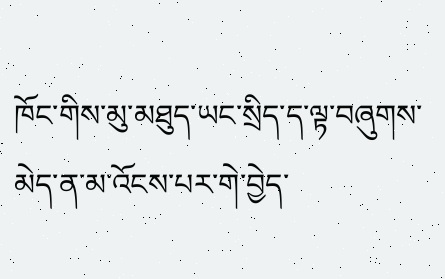ཁོང་གིས་མུ་མཐུད་ཡང་སྲིད་ད་ལྟ་བཞུགས་མེད་ན་མ་འོངས་པར་གེ་བྱེད་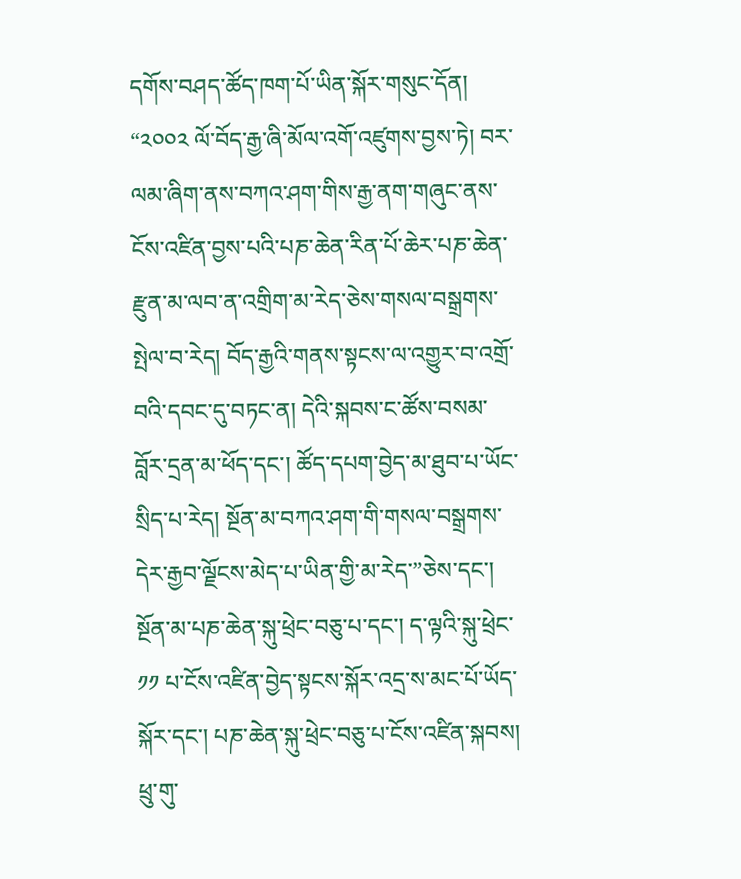དགོས་བཤད་ཚོད་ཁག་པོ་ཡིན་སྐོར་གསུང་དོན། “༢༠༠༢ ལོ་བོད་རྒྱ་ཞི་མོལ་འགོ་འཛུགས་བྱས་ཏེ། བར་ལམ་ཞིག་ནས་བཀའ་ཤག་གིས་རྒྱ་ནག་གཞུང་ནས་ངོས་འཛིན་བྱས་པའི་པཎ་ཆེན་རིན་པོ་ཆེར་པཎ་ཆེན་རྫུན་མ་ལབ་ན་འགྲིག་མ་རེད་ཅེས་གསལ་བསྒྲགས་སྤེལ་བ་རེད། བོད་རྒྱའི་གནས་སྟངས་ལ་འགྱུར་བ་འགྲོ་བའི་དབང་དུ་བཏང་ན། དེའི་སྐབས་ང་ཚོས་བསམ་བློར་དྲན་མ་ཕོད་དང་། ཚོད་དཔག་བྱེད་མ་ཐུབ་པ་ཡོང་སྲིད་པ་རེད། སྔོན་མ་བཀའ་ཤག་གི་གསལ་བསྒྲགས་དེར་རྒྱབ་ལྗོངས་མེད་པ་ཡིན་གྱི་མ་རེད་”ཅེས་དང་། སྔོན་མ་པཎ་ཆེན་སྐུ་ཕྲེང་བཅུ་པ་དང་། ད་ལྟའི་སྐུ་ཕྲེང་༡༡ པ་ངོས་འཛིན་བྱེད་སྟངས་སྐོར་འདྲ་ས་མང་པོ་ཡོད་སྐོར་དང་། པཎ་ཆེན་སྐུ་ཕྲེང་བཅུ་པ་ངོས་འཛིན་སྐབས། ཕྲུ་གུ་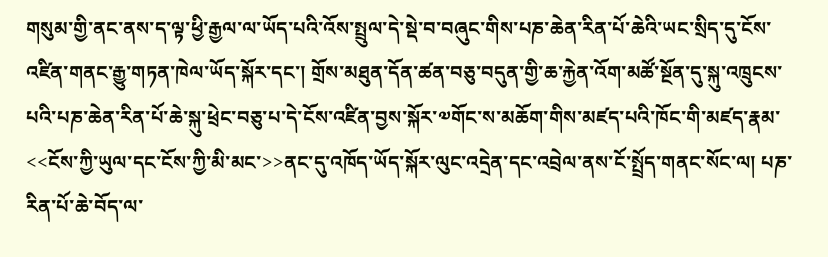གསུམ་གྱི་ནང་ནས་ད་ལྟ་ཕྱི་རྒྱལ་ལ་ཡོད་པའི་འོས་སྤྲུལ་དེ་སྡེ་བ་བཞུང་གིས་པཎ་ཆེན་རིན་པོ་ཆེའི་ཡང་སྲིད་དུ་ངོས་འཛིན་གནང་རྒྱུ་གཏན་ཁེལ་ཡོད་སྐོར་དང་། གྲོས་མཐུན་དོན་ཚན་བཅུ་བདུན་གྱི་ཆ་རྐྱེན་འོག་མཚོ་སྔོན་དུ་སྐུ་འཁྲུངས་པའི་པཎ་ཆེན་རིན་པོ་ཆེ་སྐུ་ཕྲེང་བཅུ་པ་དེ་ངོས་འཛིན་བྱས་སྐོར་༧གོང་ས་མཆོག་གིས་མཛད་པའི་ཁོང་གི་མཛད་རྣམ་<<ངོས་ཀྱི་ཡུལ་དང་ངོས་ཀྱི་མི་མང་>>ནང་དུ་འཁོད་ཡོད་སྐོར་ལུང་འདྲེན་དང་འབྲེལ་ནས་ངོ་སྤྲོད་གནང་སོང་ལ། པཎ་རིན་པོ་ཆེ་བོད་ལ་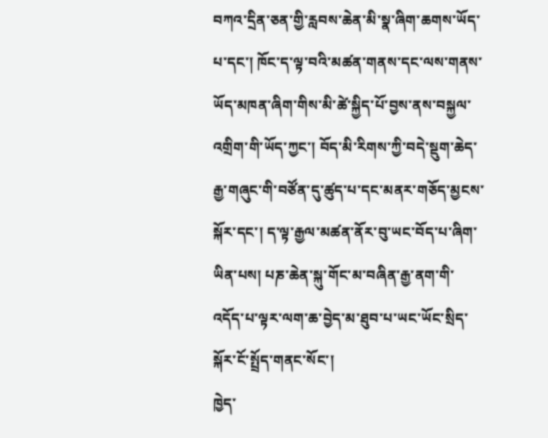བཀའ་དྲིན་ཅན་གྱི་རླབས་ཆེན་མི་སྣ་ཞིག་ཆགས་ཡོད་པ་དང་། ཁོང་ད་ལྟ་བའི་མཚན་གནས་དང་ལས་གནས་ཡོད་མཁན་ཞིག་གིས་མི་ཚེ་སྐྱིད་པོ་བྱས་ནས་བསྐྱལ་འགྲིག་གི་ཡོད་ཀྱང་། བོད་མི་རིགས་ཀྱི་བདེ་སྡུག་ཆེད་རྒྱ་གཞུང་གི་བཙོན་དུ་ཚུད་པ་དང་མནར་གཅོད་མྱངས་སྐོར་དང་། ད་ལྟ་རྒྱལ་མཚན་ནོར་བུ་ཡང་བོད་པ་ཞིག་ཡིན་པས། པཎ་ཆེན་སྐུ་གོང་མ་བཞིན་རྒྱ་ནག་གི་འདོད་པ་ལྟར་ལག་ཆ་བྱེད་མ་ཐུབ་པ་ཡང་ཡོང་སྲིད་སྐོར་ངོ་སྤྲོད་གནང་སོང་།
ཁྱེད་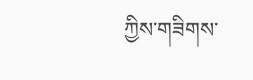ཀྱིས་གཟིགས་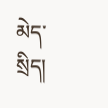མེད་སྲིད།